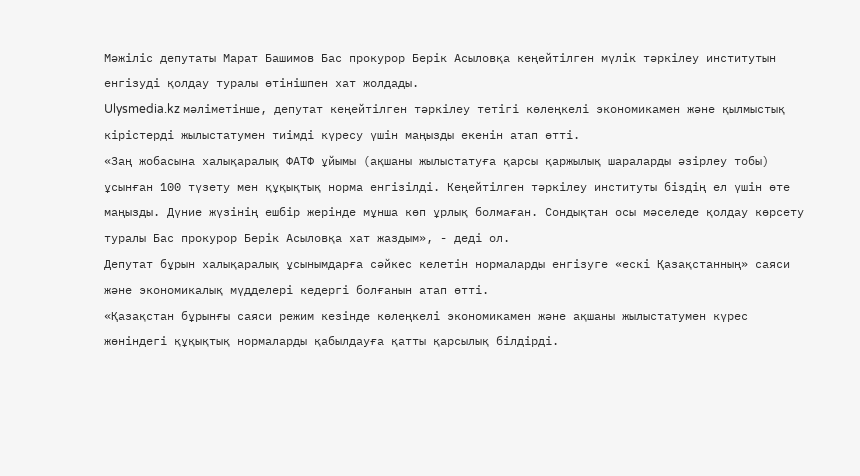Мәжіліс депутаты Марат Башимов Бас прокурор Берік Асыловқа кеңейтілген мүлік тәркілеу институтын енгізуді қолдау туралы өтінішпен хат жолдады.
Ulysmedia.kz мәліметінше, депутат кеңейтілген тәркілеу тетігі көлеңкелі экономикамен және қылмыстық кірістерді жылыстатумен тиімді күресу үшін маңызды екенін атап өтті.
«Заң жобасына халықаралық ФАТФ ұйымы (ақшаны жылыстатуға қарсы қаржылық шараларды әзірлеу тобы) ұсынған 100 түзету мен құқықтық норма енгізілді. Кеңейтілген тәркілеу институты біздің ел үшін өте маңызды. Дүние жүзінің ешбір жерінде мұнша көп ұрлық болмаған. Сондықтан осы мәселеде қолдау көрсету туралы Бас прокурор Берік Асыловқа хат жаздым», - деді ол.
Депутат бұрын халықаралық ұсынымдарға сәйкес келетін нормаларды енгізуге «ескі Қазақстанның» саяси және экономикалық мүдделері кедергі болғанын атап өтті.
«Қазақстан бұрынғы саяси режим кезінде көлеңкелі экономикамен және ақшаны жылыстатумен күрес жөніндегі құқықтық нормаларды қабылдауға қатты қарсылық білдірді.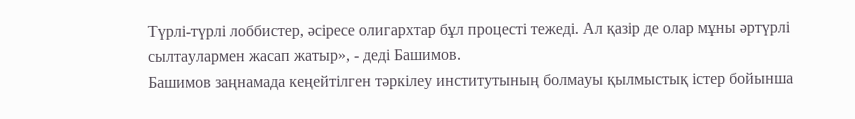Түрлі-түрлі лоббистер, әсіресе олигархтар бұл процесті тежеді. Ал қазір де олар мұны әртүрлі сылтаулармен жасап жатыр», - деді Башимов.
Башимов заңнамада кеңейтілген тәркілеу институтының болмауы қылмыстық істер бойынша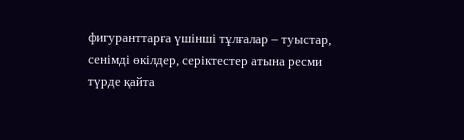фигуранттарға үшінші тұлғалар – туыстар, сенімді өкілдер, серіктестер атына ресми түрде қайта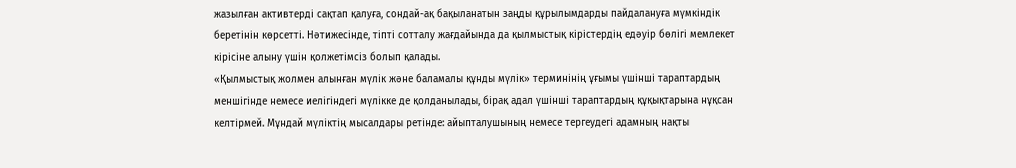жазылған активтерді сақтап қалуға, сондай-ақ бақыланатын заңды құрылымдарды пайдалануға мүмкіндік беретінін көрсетті. Нәтижесінде, тіпті сотталу жағдайында да қылмыстық кірістердің едәуір бөлігі мемлекет кірісіне алыну үшін қолжетімсіз болып қалады.
«Қылмыстық жолмен алынған мүлік және баламалы құнды мүлік» терминінің ұғымы үшінші тараптардың меншігінде немесе иелігіндегі мүлікке де қолданылады, бірақ адал үшінші тараптардың құқықтарына нұқсан келтірмей. Мұндай мүліктің мысалдары ретінде: айыпталушының немесе тергеудегі адамның нақты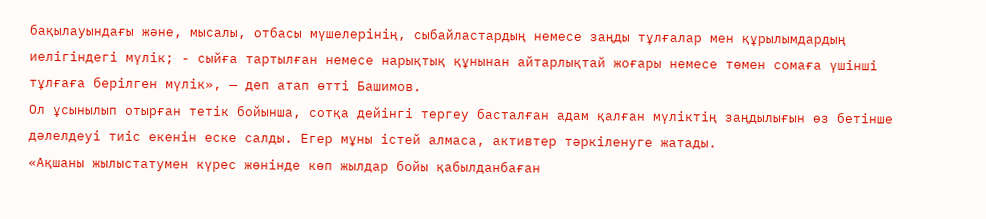бақылауындағы және, мысалы, отбасы мүшелерінің, сыбайластардың немесе заңды тұлғалар мен құрылымдардың иелігіндегі мүлік; - сыйға тартылған немесе нарықтық құнынан айтарлықтай жоғары немесе төмен сомаға үшінші тұлғаға берілген мүлік», — деп атап өтті Башимов.
Ол ұсынылып отырған тетік бойынша, сотқа дейінгі тергеу басталған адам қалған мүліктің заңдылығын өз бетінше дәлелдеуі тиіс екенін еске салды. Егер мұны істей алмаса, активтер тәркіленуге жатады.
«Ақшаны жылыстатумен күрес жөнінде көп жылдар бойы қабылданбаған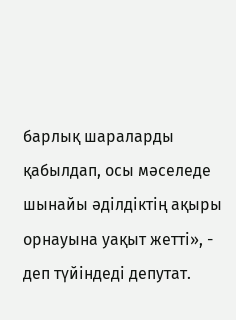барлық шараларды қабылдап, осы мәселеде шынайы әділдіктің ақыры орнауына уақыт жетті», - деп түйіндеді депутат.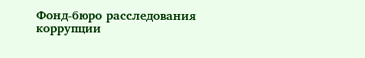Фонд-бюро расследования коррупции